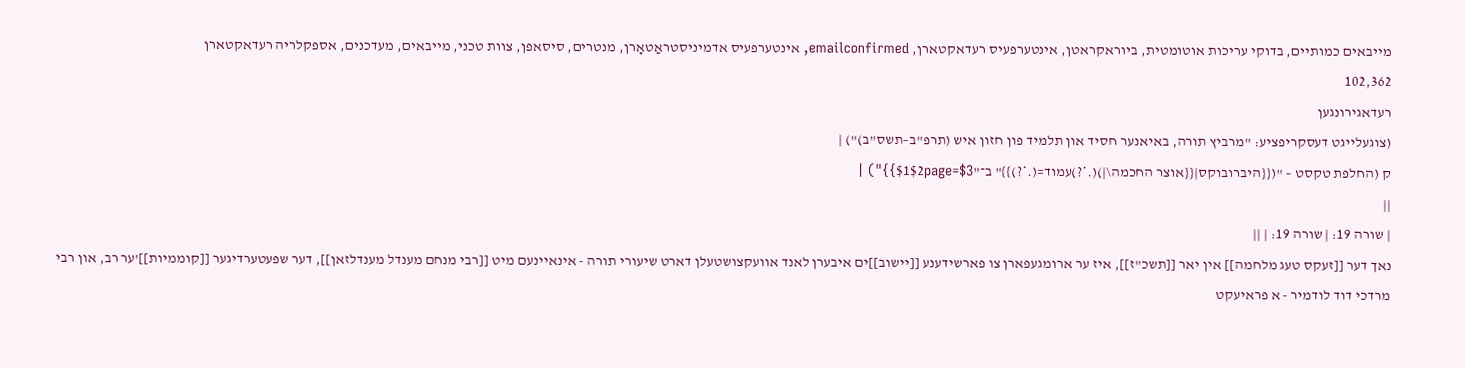מייבאים כמותיים, בדוקי עריכות אוטומטית, ביוראקראטן, אינטערפעיס רעדאקטארן, emailconfirmed, אינטערפעיס אדמיניסטראַטאָרן, מנטרים, סיסאפן, צוות טכני, מייבאים, מעדכנים, אספקלריה רעדאקטארן
102,362
רעדאגירונגען
(צוגעלייגט דעסקריפציע: "מרביץ תורה, באיאנער חסיד און תלמיד פון חזון איש (תרפ"ב–תשס"ב)") |
ק (החלפת טקסט – "({{היברובוקס|{{אוצר החכמה\|)(.*?)עמוד=(.*?)}}" ב־"$1$2page=$3}}") |
||
| שורה 19: | שורה 19: | ||
נאך דער [[זעקס טעג מלחמה]] אין יאר [[תשכ"ז]], איז ער ארומגעפארן צו פארשידענע [[יישוב]]ים איבערן לאנד אוועקצושטעלן דארט שיעורי תורה - אינאיינעם מיט [[רבי מנחם מענדל מענדלזאן]], דער שפעטערדיגער [[קוממיות]]'ער רב, און רבי מרדכי דוד לודמיר - א פראיעקט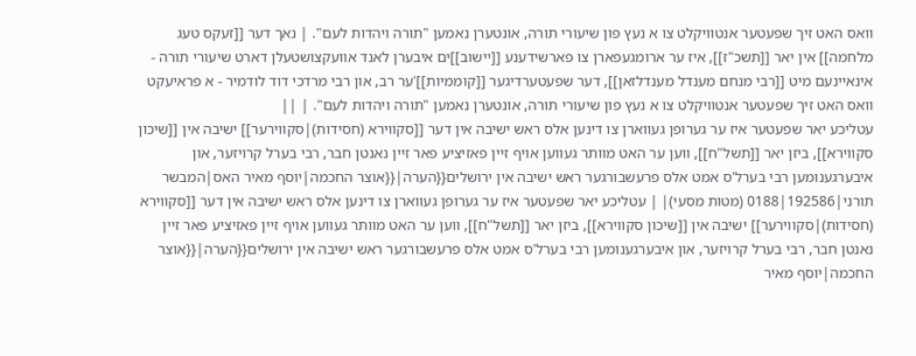וואס האט זיך שפעטער אנטוויקלט צו א נעץ פון שיעורי תורה, אונטערן נאמען "תורה ויהדות לעם". | נאך דער [[זעקס טעג מלחמה]] אין יאר [[תשכ"ז]], איז ער ארומגעפארן צו פארשידענע [[יישוב]]ים איבערן לאנד אוועקצושטעלן דארט שיעורי תורה - אינאיינעם מיט [[רבי מנחם מענדל מענדלזאן]], דער שפעטערדיגער [[קוממיות]]'ער רב, און רבי מרדכי דוד לודמיר - א פראיעקט וואס האט זיך שפעטער אנטוויקלט צו א נעץ פון שיעורי תורה, אונטערן נאמען "תורה ויהדות לעם". | ||
עטליכע יאר שפעטער איז ער גערופן געווארן צו דינען אלס ראש ישיבה אין דער [[סקווירא (חסידות)|סקווירער]] ישיבה אין [[שיכון סקווירא]], ביזן יאר [[תשל"ח]], ווען ער האט מוותר געווען אויף זיין פאזיציע פאר זיין נאנטן חבר, רבי בערל קרויזער, און איבערגענומען רבי בערל'ס אמט אלס פרעשבורגער ראש ישיבה אין ירושלים{{הערה|{{אוצר החכמה|יוסף מאיר האס|המבשר תורני|192586|0188 (מטות מסעי)| | עטליכע יאר שפעטער איז ער גערופן געווארן צו דינען אלס ראש ישיבה אין דער [[סקווירא (חסידות)|סקווירער]] ישיבה אין [[שיכון סקווירא]], ביזן יאר [[תשל"ח]], ווען ער האט מוותר געווען אויף זיין פאזיציע פאר זיין נאנטן חבר, רבי בערל קרויזער, און איבערגענומען רבי בערל'ס אמט אלס פרעשבורגער ראש ישיבה אין ירושלים{{הערה|{{אוצר החכמה|יוסף מאיר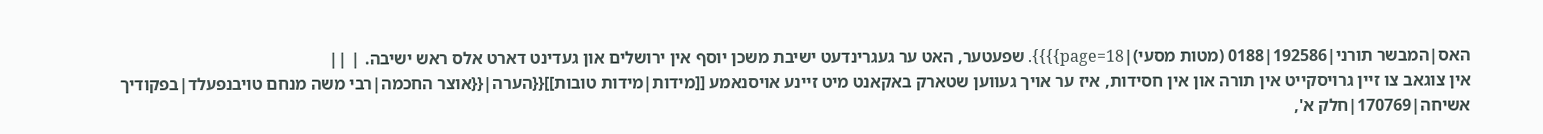האס|המבשר תורני|192586|0188 (מטות מסעי)|page=18}}}}. שפעטער, האט ער געגרינדעט ישיבת משכן יוסף אין ירושלים און געדינט דארט אלס ראש ישיבה. | ||
אין צוגאב צו זיין גרויסקייט אין תורה און אין חסידות, איז ער אויך געווען שטארק באקאנט מיט זיינע אויסנאמע [[מידות|מידות טובות]]{{הערה|{{אוצר החכמה|רבי משה מנחם טויבנפעלד|בפקודיך אשיחה|170769|חלק א',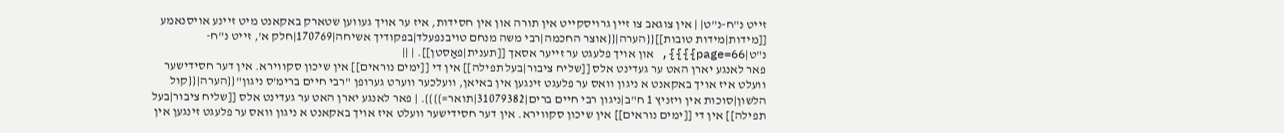זייט נ"ח-נ"ט| | אין צוגאב צו זיין גרויסקייט אין תורה און אין חסידות, איז ער אויך געווען שטארק באקאנט מיט זיינע אויסנאמע [[מידות|מידות טובות]]{{הערה|{{אוצר החכמה|רבי משה מנחם טויבנפעלד|בפקודיך אשיחה|170769|חלק א', זייט נ"ח-נ"ט|page=66}}}}, און אויך פלעגט ער זייער אסאך [[תענית|פאַסטן]]. | ||
פאר לאנגע יארן האט ער געדינט אלס [[שליח ציבור|בעל תפילה]] אין די [[ימים נוראים]] אין שיכון סקווירא. אין דער חסידישער וועלט איז אויך באקאנט א ניגון וואס ער פלעגט זינגען אין באיאן, וועלכער ווערט גערופן "רבי חיים ברימ'ס ניגון"{{הערה|{{קול הלשון|סוכות אין ויזניץ 1 ח"ב|ניגון רבי חיים ברים|31079382|תואר=}}}}. | פאר לאנגע יארן האט ער געדינט אלס [[שליח ציבור|בעל תפילה]] אין די [[ימים נוראים]] אין שיכון סקווירא. אין דער חסידישער וועלט איז אויך באקאנט א ניגון וואס ער פלעגט זינגען אין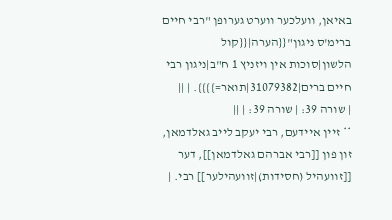באיאן, וועלכער ווערט גערופן "רבי חיים ברימ'ס ניגון"{{הערה|{{קול הלשון|סוכות אין ויזניץ 1 ח"ב|ניגון רבי חיים ברים|31079382|תואר=}}}}. | ||
| שורה 39: | שורה 39: | ||
** זיין איידעם, רבי יעקב לייב גאלדמאן, זון פון [[רבי אברהם גאלדמאן]], דער [[זוועהיל (חסידות)|זוועהילער]] רבי. |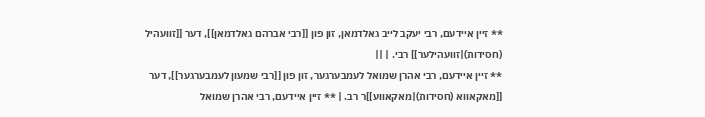** זיין איידעם, רבי יעקב לייב גאלדמאן, זון פון [[רבי אברהם גאלדמאן]], דער [[זוועהיל (חסידות)|זוועהילער]] רבי. | ||
** זיין איידעם, רבי אהרן שמואל לעמבערגער, זון פון [[רבי שמעון לעמבערגער]], דער [[מאקאווא (חסידות)|מאקאווע]]ר רב. | ** זיין איידעם, רבי אהרן שמואל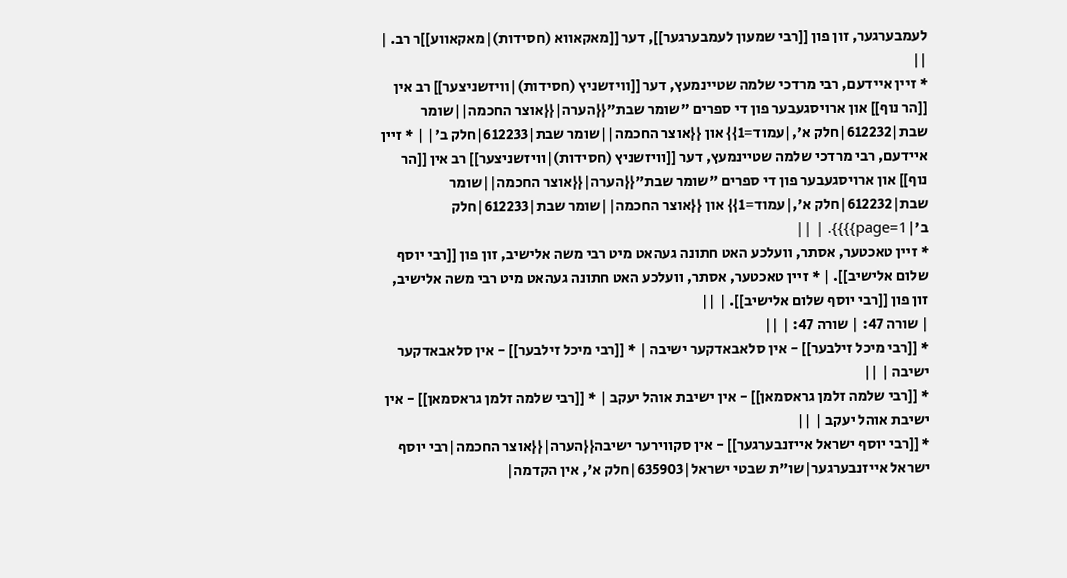לעמבערגער, זון פון [[רבי שמעון לעמבערגער]], דער [[מאקאווא (חסידות)|מאקאווע]]ר רב. | ||
* זיין איידעם, רבי מרדכי שלמה שטיינמעץ, דער [[וויזשניץ (חסידות)|וויזשניצער]] רב אין [[הר נוף]] און ארויסגעבער פון די ספרים "שומר שבת"{{הערה|{{אוצר החכמה||שומר שבת|612232|חלק א',|עמוד=1}} און {{אוצר החכמה||שומר שבת|612233|חלק ב'| | * זיין איידעם, רבי מרדכי שלמה שטיינמעץ, דער [[וויזשניץ (חסידות)|וויזשניצער]] רב אין [[הר נוף]] און ארויסגעבער פון די ספרים "שומר שבת"{{הערה|{{אוצר החכמה||שומר שבת|612232|חלק א',|עמוד=1}} און {{אוצר החכמה||שומר שבת|612233|חלק ב'|page=1}}}}. | ||
* זיין טאכטער, אסתר, וועלכע האט חתונה געהאט מיט רבי משה אלישיב, זון פון [[רבי יוסף שלום אלישיב]]. | * זיין טאכטער, אסתר, וועלכע האט חתונה געהאט מיט רבי משה אלישיב, זון פון [[רבי יוסף שלום אלישיב]]. | ||
| שורה 47: | שורה 47: | ||
* [[רבי מיכל זילבער]] - אין סלאבאדקער ישיבה | * [[רבי מיכל זילבער]] - אין סלאבאדקער ישיבה | ||
* [[רבי שלמה זלמן גראסמאן]] - אין ישיבת אוהל יעקב | * [[רבי שלמה זלמן גראסמאן]] - אין ישיבת אוהל יעקב | ||
* [[רבי יוסף ישראל אייזנבערגער]] - אין סקווירער ישיבה{{הערה|{{אוצר החכמה|רבי יוסף ישראל אייזנבערגער|שו"ת שבטי ישראל|635903|חלק א', אין הקדמה|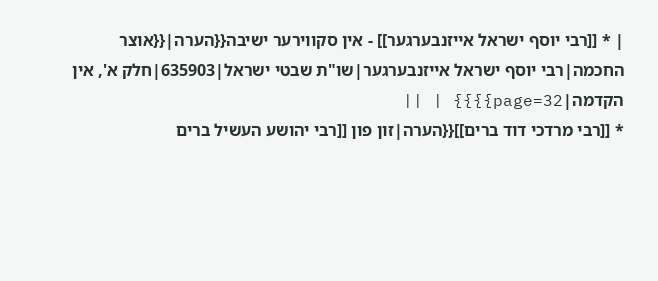| * [[רבי יוסף ישראל אייזנבערגער]] - אין סקווירער ישיבה{{הערה|{{אוצר החכמה|רבי יוסף ישראל אייזנבערגער|שו"ת שבטי ישראל|635903|חלק א', אין הקדמה|page=32}}}} | ||
* [[רבי מרדכי דוד ברים]]{{הערה|זון פון [[רבי יהושע העשיל ברים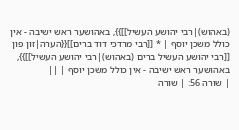(באהוש)|רבי יהושע העשיל]]}}, באהושער ראש ישיבה - אין כולל משכן יוסף | * [[רבי מרדכי דוד ברים]]{{הערה|זון פון [[רבי יהושע העשיל ברים (באהוש)|רבי יהושע העשיל]]}}, באהושער ראש ישיבה - אין כולל משכן יוסף | ||
| שורה 56: | שורה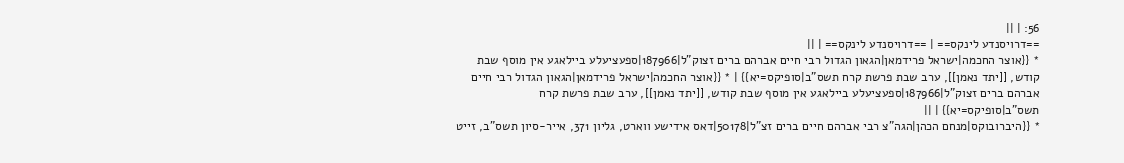56: | ||
==דרויסנדע לינקס== | ==דרויסנדע לינקס== | ||
* {{אוצר החכמה|ישראל פרידמאן|הגאון הגדול רבי חיים אברהם ברים זצוק"ל|187966|ספעציעלע ביילאגע אין מוסף שבת קודש, [[יתד נאמן]], ערב שבת פרשת קרח תשס"ב|סופיקס=יא}} | * {{אוצר החכמה|ישראל פרידמאן|הגאון הגדול רבי חיים אברהם ברים זצוק"ל|187966|ספעציעלע ביילאגע אין מוסף שבת קודש, [[יתד נאמן]], ערב שבת פרשת קרח תשס"ב|סופיקס=יא}} | ||
* {{היברובוקס|מנחם הכהן|הגה"צ רבי אברהם חיים ברים זצ"ל|50178|דאס אידישע ווארט, גליון 371, אייר-סיון תשס"ב, זייט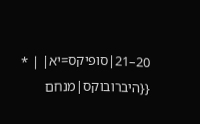20–21|סופיקס=יא| | * {{היברובוקס|מנחם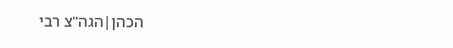הכהן|הגה"צ רבי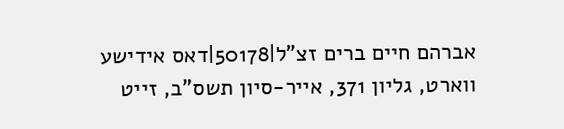אברהם חיים ברים זצ"ל|50178|דאס אידישע ווארט, גליון 371, אייר-סיון תשס"ב, זייט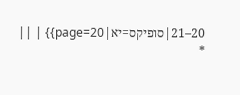20–21|סופיקס=יא|page=20}} | ||
*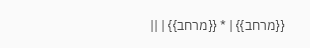{{מרחב}} | * {{מרחב}} | ||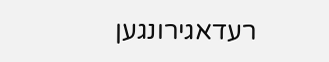רעדאגירונגען